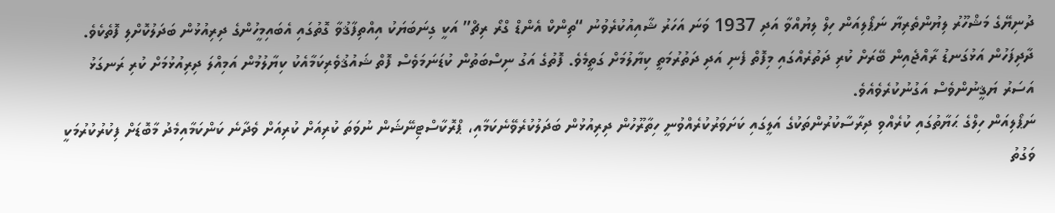ދުނިޔޭގެ މަޝްހޫރު ލިޔުންތެރިޔާ ނަޕޯލިއަން ހިލް ލިޔުއްވާ އަދި 1937 ވަނަ އަހަރު ޝާއިއުކުރެވުނު “ތިންކް އެންޑް ގްރޯ ރިޗް” އަކީ ގިނަބަޔަކު އިއްތިފާޤުވާ ގޮތުގައި އެބައިމީހުންގެ ދިރިއުޅުން ބަދަލުކޮށްލި ފޮތެކެވެ. ދާދިފަހުން އަޅުގަނޑު ރާއްޖެއިން ބޭރަށް ކުރި ދަތުރެއްގައި މިފޮތް ފެނި އަދި ދަތުރުމަތީ ކިޔާލުމަށް ގަތީމެވެ. ފޮތުގެ އަގު ނިސްބަތުން ކުޑަނަމަވެސް ފޮތް ޝައުޤުވެރިކަމާއެކު ކިޔާލުމުން އަމިއްލަ ދިރިއުޅުމަށް ކުރި ރަނގަޅު އަސަރު ޔަޤީނުންވެސް އަގުނުކުރެވެއެވެ.
ނަޕޯލިއަން ހިލްގެ ޙަޔާތުގައި ކުރެއްވި ދިރާސާކުރުންތަކުގެ އަލީގައި ކަށަވަރުކުރެއްވުނީ ހިތާރޫހުން ދިރިއުޅުން ބަދަލުކުރެވޭނެކަމާއި، ޕްރޮކާސްޓިނޭޝަން ނުވަތަ ކުރިއަށް ކުރިއަށް ވެދާނެ ކަންކަމާއިމެދު މާބޮޑަށް ފިކުރުކުރުމަކީ ވަގުތު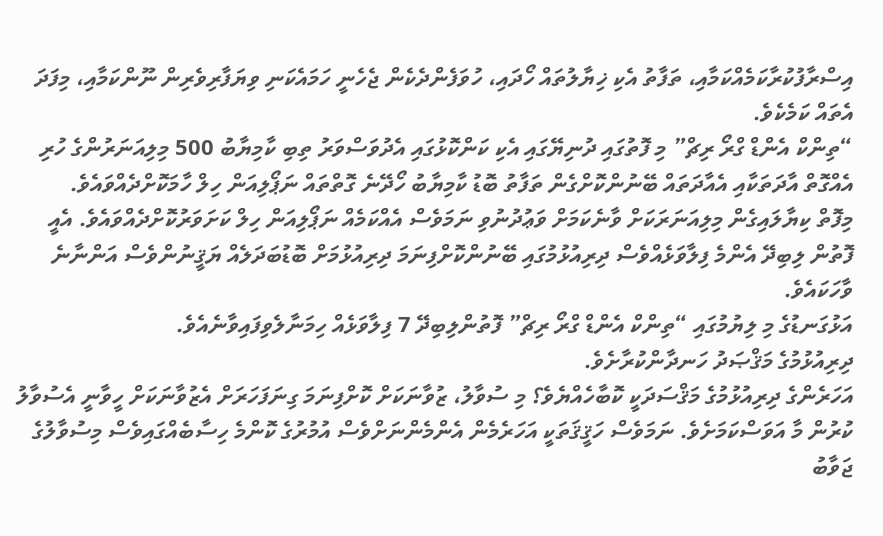އިސްރާފުކުރާކަމެއްކަމާއި، ތަފާތު އެކި ޚިޔާލުތައް ހޯދައި، ހުވަފެންދެކެން ޖެހެނީ ހަމައެކަނި ވިޔަފާރިވެރިން ނޫންކަމާއި، މިފަދަ އެތައް ކަމެކެވެ.
“ތިންކް އެންޑް ގްރޯ ރިޗް” މި ފޮތުގައި ދުނިޔޭގައި އެކި ކަންކޮޅުގައި އެދުވަސްވަރު ތިބި ކާމިޔާބު 500 މިލިއަނަރުންގެ ހުރި އެއްގޮތް އާދަތަކާއި އެއާދަތައް ބޭނުންކޮށްގެން ތަފާތު ބޮޑު ކާމިޔާބު ހޯދޭނެ ގޮތްތައް ނަޕޯލިއަން ހިލް ހާމަކޮށްދެއްވައެވެ.
މިފޮތް ކިޔާލައިގެން މިލިއަނަރަކަށް ވާނެކަމަށް ވަޢުދުނުވި ނަމަވެސް އެއްކަމެއް ނަޕޯލިއަން ހިލް ކަށަވަރުކޮށްދެއްވައެވެ. އެއީ ފޮތުން ލިބިދޭ އެންމެ ފިލާވަޅެއްވެސް ދިރިއުޅުމުގައި ބޭނުންކޮށްފިނަމަ ދިރިއުޅުމަށް ބޮޑުބަދަލެއް ޔަޤީނުންވެސް އަންނާނެ ވާހަކައެވެ.
އަޅުގަނޑުގެ މި ލިޔުމުގައި “ތިންކް އެންޑް ގްރޯ ރިޗް” ފޮތުންލިބިދޭ 7 ފިލާވަޅެއް ހިމަނާލެވިފައިވާނެއެވެ.
ދިރިއުޅުމުގެ މަޤްޞަދު ހަނދާންކުރާށެވެ.
އަހަރެންގެ ދިރިއުޅުމުގެ މަޤްސަދަކީ ކޮބާހެއްޔެވެ؟ މި ސުވާލު، ޒުވާނަކަށް ކޮށްފިނަމަ ގިނަފަހަރަށް އެޒުވާނަކަށް ހީވާނީ އެސުވާލު ކުރުން މާ އަވަސްކަމަށެވެ. ނަމަވެސް ހަޤީޤަތަކީ އަހަރެމެން އެންމެންނަށްވެސް އުމުރުގެ ކޮންމެ ހިސާބެއްގައިވެސް މިސުވާލުގެ ޖަވާބު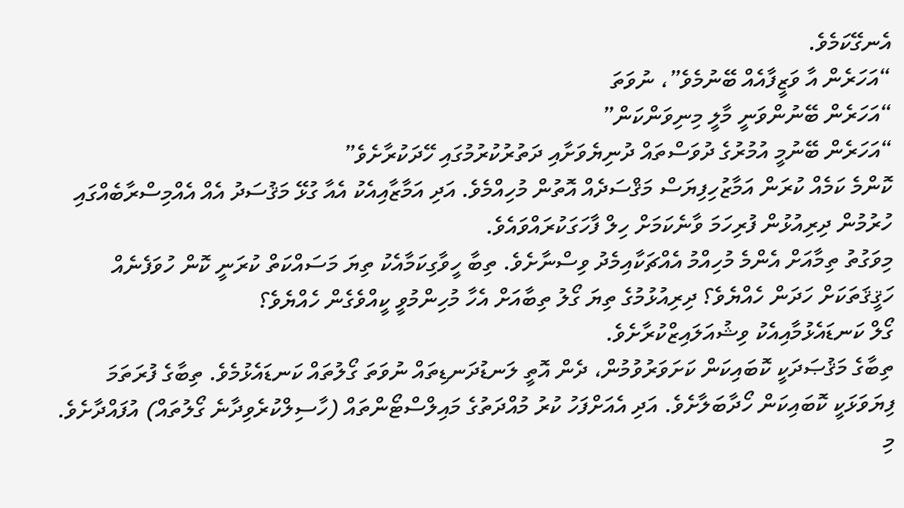އެނގޭކަމެވެ.
“އަހަރެން އާ ވަޒީފާއެއް ބޭނުމެވެ”، ނުވަތަ
“އަހަރެން ބޭނުންވަނީ މާލީ މިނިވަންކަން”
“އަހަރެން ބޭނުމީ އުމުރުގެ ދުވަސްތައް ދުނިޔެވަށާއި ދަތުރުކުރުމުގައި ހޭދަކުރާށެވެ”
ކޮންމެ ކަމެއް ކުރަން އަމާޒުހިފިޔަސް މަޤްސަދެއް އޮތުން މުހިއްމެވެ. އަދި އަމާޒާއިއެކު އެއާ ގުޅޭ މަޤުސަދު އެއް އެއްމިސްރާބެއްގައި ހުރުމުން ދިރިއުޅުން ފުރިހަމަ ވާނެކަމަށް ހިލް ފާހަގަކުރައްވައެވެ.
މިވަގުތު ތިމާއަށް އެންމެ މުހިއްމު އެއްޗަކާއިމެދު ވިސްނާށެވެ. ތިބާ ހީވާގިކަމާއެކު ތިޔަ މަސައްކަތް ކުރަނީ ކޮން ހުވަފެނެއް ހަޤީޤަތަކަށް ހަދަން ހެއްޔެވެ؟ ދިރިއުޅުމުގެ ތިޔަ ގޯލު ތިބާއަށް އެހާ މުހިންމުވީ ކީއްވެގެން ހެއްޔެވެ؟
ގޯލް ކަނޑައެޅުމާއިއެކު ވިޝުއަލައިޒްކުރާށެވެ.
ތިބާގެ މަޤުޞަދަކީ ކޮބައިކަން ކަށަވަރުވުމުން، ދެން އޮތީ ލަނޑުދަނޑިތައް ނުވަތަ ގޯލުތައް ކަނޑައެޅުމެވެ. ތިބާގެ ފުރަތަމަ ފިޔަވަޅަކީ ކޮބައިކަން ހޯދާބަލާށެވެ. އަދި އެއަށްފަހު ކުރު މުއްދަތުގެ މައިލްސްޓޯންތައް (ހާސިލްކުރެވިދާނެ ގޯލުތައް) އުފައްދާށެވެ.
މި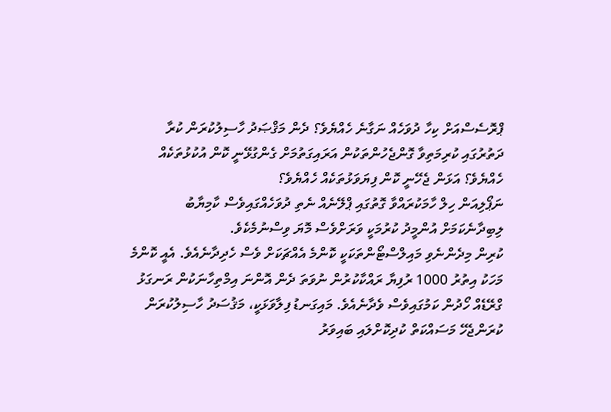ޕްރޮސެސްއަށް ކިހާ ދުވަހެއް ނަގާނެ ހެއްޔެވެ؟ ދެން މަޤްޞަދު ހާސިލުކުރަން ކުރާ ދަތުރުގައި ކުރިމަތިވާ ގޮންޖެހުންތަކުން އަރައިގަތުމަށް ގެންގުޅޭނީ ކޮން އުކުޅުތަކެއް ހެއްޔެވެ؟ އަޅަން ޖެހޭނީ ކޮން ފިޔަވަޅުތަކެއް ހެއްޔެވެ؟
ނަޕޯލިއަން ހިލް ހާމަކުރައްވާ ގޮތުގައި ޕްލޭނެއް ނެތި ދުވަހެއްގައިވެސް ކާމިޔާބު ލިބިދާނެކަމަށް އުންމީދު ކުރުމަކީ ވަރަށްވެސް މޮޔަ ވިސްނުމެކެވެ.
ކުރިން މިދެންނެވި މައިލްސްޓޯންތަކަކީ ކޮންމެ އެއްޗަކަށް ވެސް ހެދިދާނެއެވެ. އެއީ ކޮންމެ މަހަކު އިތުރު 1000 ރުފިޔާ ރައްކާކުރުން ނުވަތަ ދެން އޮންނަ އިމްތިހާނަކުން ރަނގަޅު ގްރޭޑެއް ހޯދުން ކަމުގައިވެސް ވެދާނެއެވެ. މައިގަނޑު ފިލާވަޅަކީ، މަޤުސަދު ހާސިލުކުރަން ކުރަންޖެހޭ މަސައްކަތް ކުދިކޮށްލައި ބައިވަރު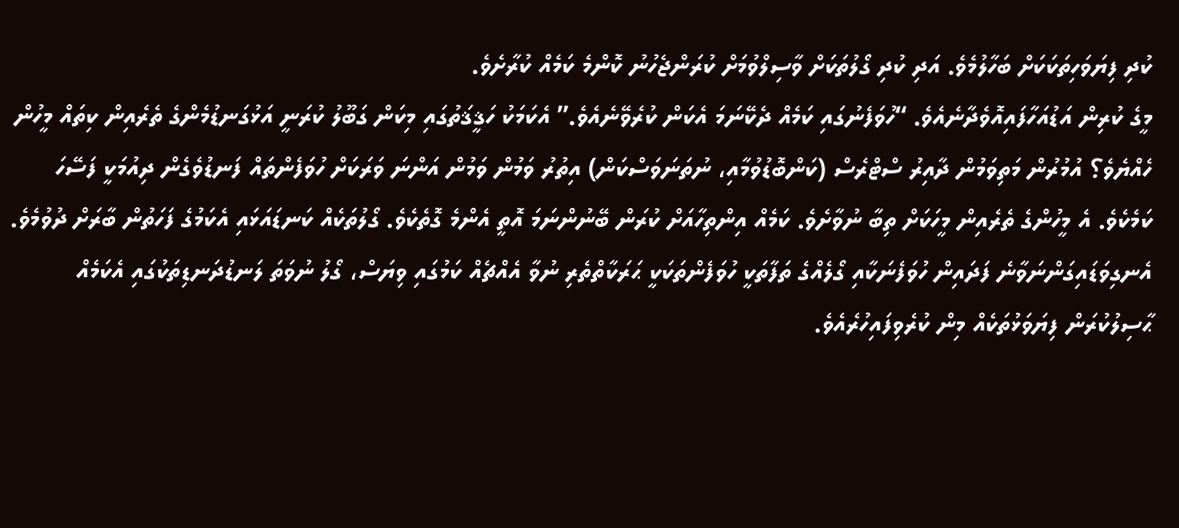ކުދި ފިޔަވަހިތަކަކަށް ބަހާލުމެވެ. އަދި ކުދި ގޯލުތަކަށް ވާސިލްވުމަށް ކުރަންޖެހުނު ކޮންމެ ކަމެއް ކުރާށެވެ.
މީގެ ކުރިން އަޑުއަހާފައިއޮވެދާނެއެވެ. “ހުވަފެނުގައި ކަމެއް ދެކޭނަމަ އެކަން ކުރެވޭނެއެވެ.” އެކަމަކު ހަޤީޤަތުގައި މިކަން ގަބޫލު ކުރަނީ އަޅުގަނޑުމެންގެ ތެރެއިން ކިތައް މީހުން ހެއްޔެވެ؟ އުމުރުން މަތިވަމުން ދާއިރު ސްޓްރެސް (ކަންބޮޑުވުމާއި، ނުތަނަވަސްކަން) އިތުރު ވަމުން ވަމުން އަންނަ ވަރަކަށް ހުވަފެންތައް ފަނޑުވެގެން ދިއުމަކީ ފަސޭހަ ކަމެކެވެ. އެ މީހުންގެ ތެރެއިން މީހަކަށް ތިބާ ނުވާށެވެ. ކަމެއް އިންތިހާއަށް ކުރަން ބޭނުންނަމަ އޮތީ އެންމެ ގޮތެކެވެ. ގޯލުތަކެއް ކަނޑައަޅައި އެކަމުގެ ފަހަތުން ބާރަށް ދުވުމެވެ.
އެނގިވަޑައިގަންނަވާނެ ފަދައިން ހުވަފެނަކާއި ގޯލެއްގެ ތަފާތަކީ ހުވަފެންތަކަކީ ޙަރަކާތްތެރި ނުވާ އެއްޗެއް ކަމުގައި ވިޔަސް، ގޯލު ނުވަތަ ލަނޑުދަނޑިތަކުގައި އެކަމެއް ޙާސިލުކުރަން ފިޔަވަޅުތަކެއް މިން ކުރެވިފައިހުރެއެވެ.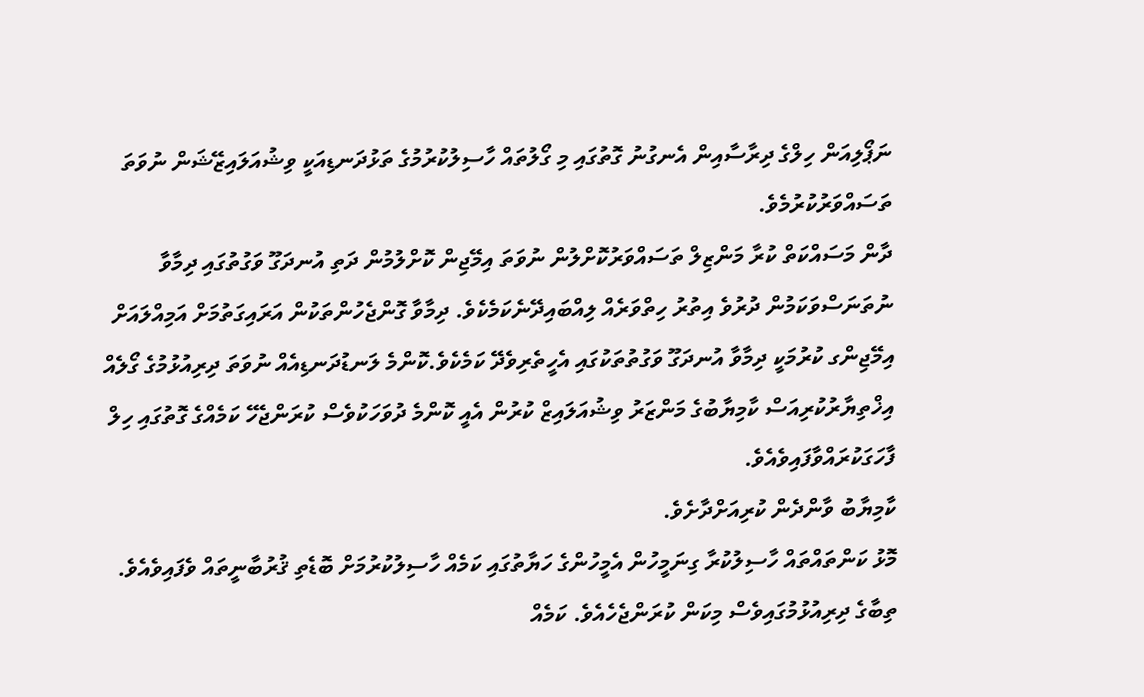ނަޕޯލިއަން ހިލްގެ ދިރާސާއިން އެނގުނު ގޮތުގައި މި ގޯލުތައް ހާސިލުކުރުމުގެ ތަޅުދަނޑިއަކީ ވިޝުއަލައިޒޭޝަން ނުވަތަ ތަސައްވަރުކުރުމެވެ.
ދާން މަސައްކަތް ކުރާ މަންޒިލް ތަސައްވަރުކޮށްލުން ނުވަތަ އިމޭޖިން ކޮށްލުމުން ދަތި އުނދަގޫ ވަގުތުގައި ދިމާވާ ނުތަނަސްވަކަމުން ދުރުވެ އިތުރު ހިތްވަރެއް ލިއްބައިދޭނެކަމެކެވެ. ދިމާވާ ގޮންޖެހުންތަކުން އަރައިގަތުމަށް އަމިއްލައަށް އިމޭޖިންގ ކުރުމަކީ ދިމާވާ އުނދަގޫ ވަގުތުތަކުގައި އެހީތެރިވެދޭ ކަމެކެވެ.ކޮންމެ ލަނޑުދަނޑިއެއް ނުވަތަ ދިރިއުޅުމުގެ ގޯލެއް އިޚްތިޔާރުކުރިއަސް ކާމިޔާބުގެ މަންޒަރު ވިޝުއަލައިޒް ކުރުން އެއީ ކޮންމެ ދުވަހަކުވެސް ކުރަންޖެހޭ ކަމެއްގެ ގޮތުގައި ހިލް ފާހަގަކުރައްވާފައިވެއެވެ.
ކާމިޔާބު ވާންދެން ކުރިއަށްދާށެވެ.
މޮޅު ކަންތައްތައް ހާސިލުކުރާ ގިނަމީހުން އެމީހުންގެ ހަޔާތުގައި ކަމެއް ހާސިލުކުރުމަށް ބޮޑެތި ޤުރުބާނީތައް ވެފައިވެއެވެ. ތިބާގެ ދިރިއުޅުމުގައިވެސް މިކަން ކުރަންޖެހެއެވެ. ކަމެއް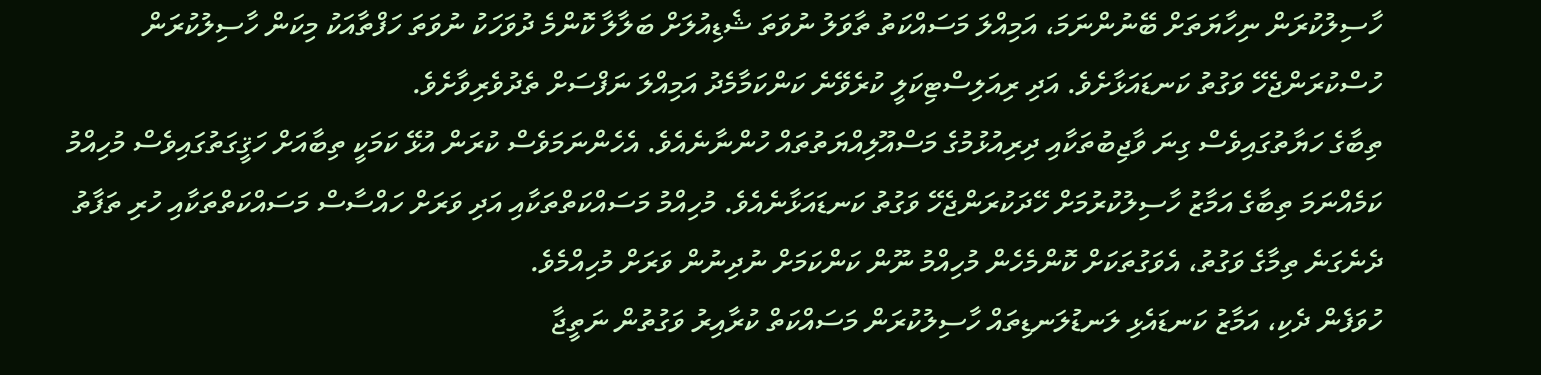ހާސިލުކުރަން ނިހާޔަތަށް ބޭނުންނަމަ، އަމިއްލަ މަސައްކަތު ތާވަލު ނުވަތަ ޝެޑިއުލަށް ބަލާލާ ކޮންމެ ދުވަހަކު ނުވަތަ ހަފްތާއަކު މިކަން ހާސިލުކުރަން ހުސްކުރަންޖެހޭ ވަގުތު ކަނޑައަޅާށެވެ. އަދި ރިއަލިސްޓިކަލީ ކުރެވޭނެ ކަންކަމާމެދު އަމިއްލަ ނަފްސަށް ތެދުވެރިވާށެވެ.
ތިބާގެ ހަޔާތުގައިވެސް ގިނަ ވާޖިބުތަކާއި ދިރިއުޅުމުގެ މަސްއޫލިއްޔަތުތައް ހުންނާނެއެވެ. އެހެންނަމަވެސް ކުރަން އުޅޭ ކަމަކީ ތިބާއަށް ހަޤީގަތުގައިވެސް މުހިއްމު ކަމެއްނަމަ ތިބާގެ އަމާޒު ހާސިލުކުރުމަށް ހޭދަކުރަންޖެހޭ ވަގުތު ކަނޑައަޅާނެއެވެ. މުހިއްމު މަސައްކަތްތަކާއި އަދި ވަރަށް ހައްސާސް މަސައްކަތްތަކާއި ހުރި ތަފާތު ދެނެގަނެ ތިމާގެ ވަގުތު، އެވަގުތަކަށް ކޮންމެހެން މުހިއްމު ނޫން ކަންކަމަށް ނުދިނުން ވަރަށް މުހިއްމެވެ.
ހުވަފެން ދެކި، އަމާޒު ކަނޑައެޅި ލަނޑުލަނޑިތައް ހާސިލުކުރަން މަސައްކަތް ކުރާއިރު ވަގުތުން ނަތީޖާ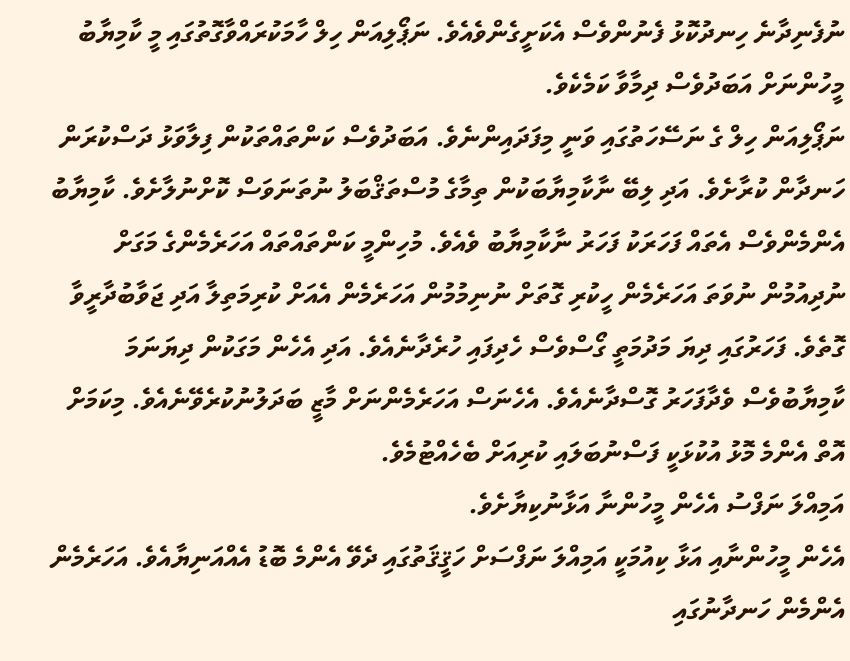ނުފެނިދާނެ ހިނދުކޮޅު ފެނުންވެސް އެކަށީގެންވެއެވެ. ނަޕޯލިއަން ހިލް ހާމަކުރައްވާގޮތުގައި މީ ކާމިޔާބު މީހުންނަށް އަބަދުވެސް ދިމާވާ ކަމެކެވެ.
ނަޕޯލިއަން ހިލް ގެ ނަސޭހަތުގައި ވަނީ މިފަދައިންނެވެ. އަބަދުވެސް ކަންތައްތަކުން ފިލާވަޅު ދަސްކުރަން ހަނދާން ކުރާށެވެ. އަދި ލިބޭ ނާކާމިޔާބަކުން ތިމާގެ މުސްތަޤްބަލު ނުތަނަވަސް ކޮށްނުލާށެވެ. ކާމިޔާބު އެންމެންވެސް އެތައް ފަހަރަކު ފަހަރު ނާކާމިޔާބު ވެއެވެ. މުހިންމީ ކަންތައްތައް އަހަރެމެންގެ މަގަށް ނުދިއުމުން ނުވަތަ އަހަރެމެން ހީކުރި ގޮތަށް ނުނިމުމުން އަހަރެމެން އެއަށް ކުރިމަތިލާ އަދި ޖަވާބުދާރީވާ ގޮތެވެ. ފަހަރުގައި ދިޔަ މަދުމަތީ ގޯސްވެސް ހެދިފައި ހުރެދާނެއެވެ. އަދި އެހެން މަގަކުން ދިޔަނަމަ ކާމިޔާބުވެސް ވެދާފަހަރު ގޮސްދާނެއެވެ. އެހެނަސް އަހަރެމެންނަށް މާޒީ ބަދަލުނުކުރެވޭނެއެވެ. މިކަމަށް އޮތް އެންމެ މޮޅު އުކުޅަކީ ފަސްނުބަލައި ކުރިއަށް ބެހެއްޓުމެވެ.
އަމިއްލަ ނަފްސު އެހެން މީހުންނާ އަޅާނުކިޔާށެވެ.
އެހެން މީހުންނާއި އަޅާ ކިއުމަކީ އަމިއްލަ ނަފްސަށް ހަޤީޤަތުގައި ދެވޭ އެންމެ ބޮޑު އެއްއަނިޔާއެވެ. އަހަރެމެން އެންމެން ހަނދާނުގައި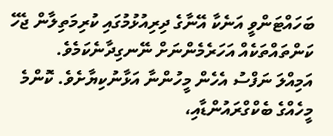ބަހައްޓަންވީ އަނެކާ އޭނާގެ ދިރިއުޅުމުގައި ކުރިމަތިލާން ޖެހޭ ކަންތައްތަކެއް އަހަރެމެންނަށް ނޭނގިދާނެކަމެވެ.
އަމިއްލަ ނަފްސު އެހެން މީހުންނާ އަޅާނުކިޔާށެވެ. ކޮންމެ މީހެއްގެ ބެކްގްރައުންޑާއި،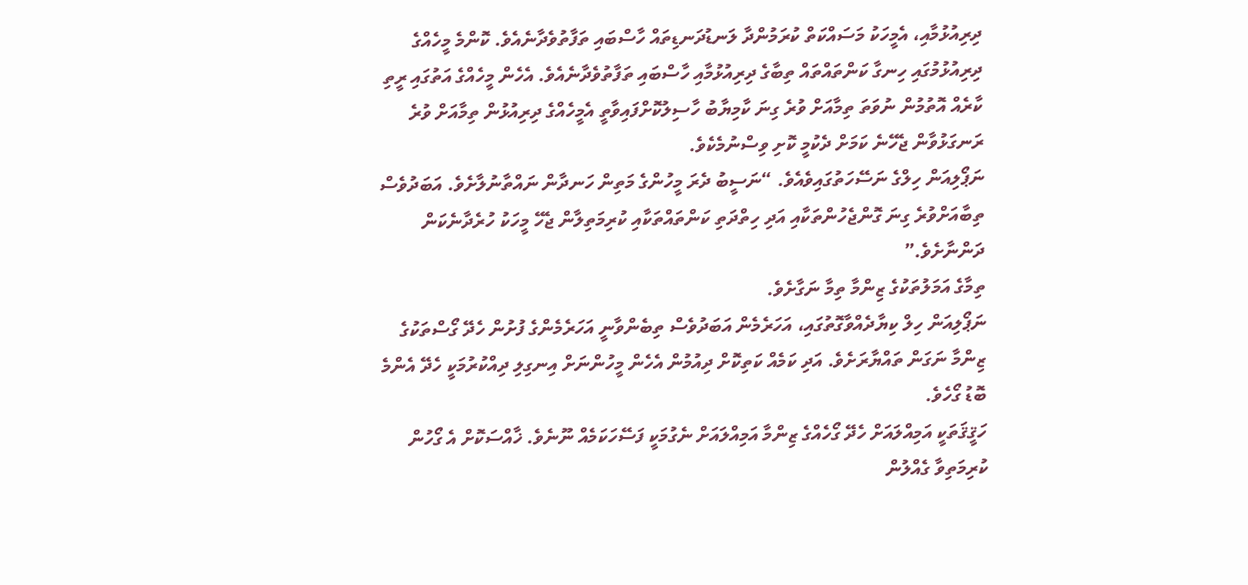ދިރިއުޅުމާއި، އެމީހަކު މަސައްކަތް ކުރަމުންދާ ލަނޑުދަނޑިތައް ހާސްބައި ތަފާތުވެދާނެއެވެ. ކޮންމެ މީހެއްގެ ދިރިއުޅުމުގައި ހިނގާ ކަންތައްތައް ތިބާގެ ދިރިއުޅުމާއި ހާސްބައި ތަފާތުވެދާނެއެވެ. އެހެން މީހެއްގެ އަތުގައި ރީތި ކާރެއް އޮތުމުން ނުވަތަ ތިމާއަށް ވުރެ ގިނަ ކާމިޔާބު ހާސިލުކޮށްފައިވާތީ އެމީހެއްގެ ދިރިއުޅުން ތިމާއަށް ވުރެ ރަނގަޅުވާން ޖެހޭނެ ކަމަށް ދެކުމީ ކޮށި ވިސްނުމެކެވެ.
ނަޕޯލިއަން ހިލްގެ ނަސޭހަތުގައިވެއެވެ. “ނަސީބު ދެރަ މީހުންގެ މަތިން ހަނދާން ނައްތާނުލާށެވެ. އަބަދުވެސް ތިބާއަށްވުރެ ގިނަ ގޮންޖެހުންތަކާއި އަދި ހިތްދަތި ކަންތައްތަކާއި ކުރިމަތިލާން ޖެހޭ މީހަކު ހުރެދާނެކަން ދަންނާށެވެ.”
ތިމާގެ އަމަލުތަކުގެ ޒިންމާ ތިމާ ނަގާށެވެ.
ނަޕޯލިއަން ހިލް ކިޔާދެއްވާގޮތުގައި، އަހަރެމެން އަބަދުވެސް ތިބެންވާނީ އަހަރެމެންގެ ފުށުން ހެދޭ ގޯސްތަކުގެ ޒިންމާ ނަގަން ތައްޔާރަށެވެ. އަދި ކަމެއް ކަތިކޮށް ދިއުމުން އެހެން މީހުންނަށް އިނގިލި ދިއްކުރުމަކީ ހެދޭ އެންމެ ބޮޑު ގޯހެވެ.
ހަޤީޤަތަކީ އަމިއްލައަށް ހެދޭ ގޯހެއްގެ ޒިންމާ އަމިއްލައަށް ނެގުމަކީ ފަސޭހަކަމެއް ނޫނެވެ. ޚާއްސަކޮށް އެ ގޯހުން ކުރިމަތިވާ ގެއްލުން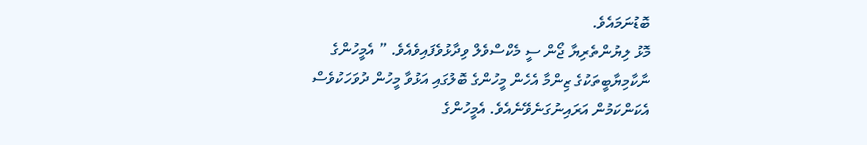ބޮޑުނަމައެވެ.
މޮޅު ލިޔުންތެރިޔާ ޖޯން ސީ މެކްސްވެލް ވިދާޅުވެފައިވެއެވެ. ” އެމީހުންގެ ނާކާމިޔާބީތަކުގެ ޒިންމާ އެހެން މީހުންގެ ބޮލުގައި އަޅުވާ މީހުން ދުވަހަކުވެސް އެކަންކަމުން އަރައިނުގަނެވޭނެއެވެ. އެމީހުންގެ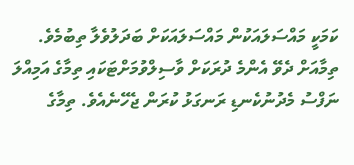ކަމަކީ މައްސަލައަކުން މައްސަލައަކަށް ބަދަލުވެލާ ތިބުމެވެ. ތިމާއަށް ދެވޭ އެންމެ ދުރަކަށް ވާސިލްވުމަށްޓަކައި ތިމާގެ އަމިއްލަ ނަފްސު މެދުނުކެނޑި ރަނގަޅު ކުރަން ޖެހޭނެއެވެ. ތިމާގެ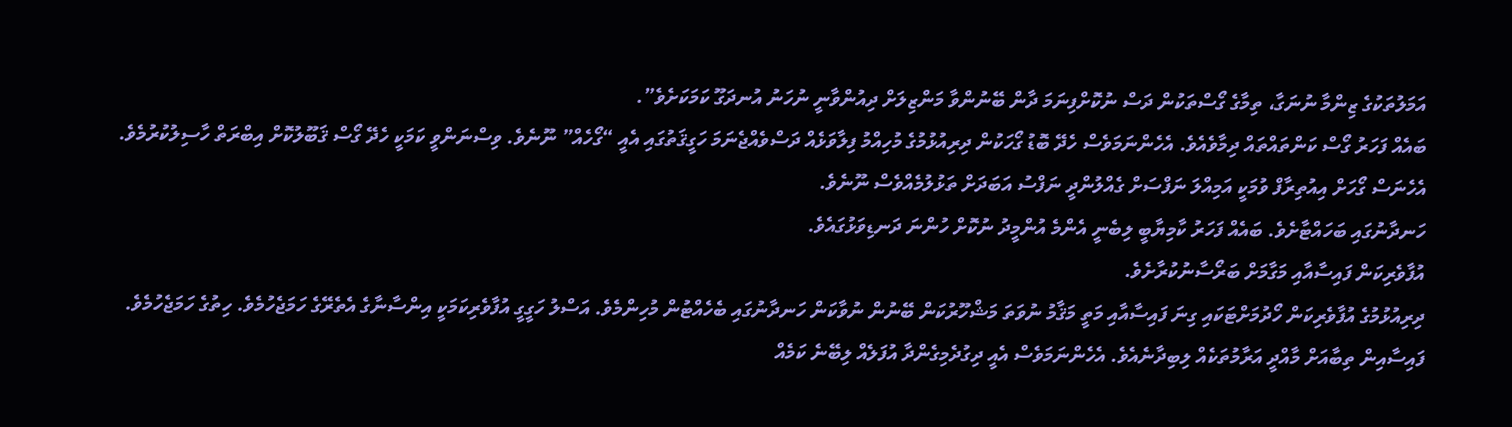އަމަލުތަކުގެ ޒިންމާ ނުނަގާ، ތިމާގެ ގޯސްތަކުން ދަސް ނުކޮށްފިނަމަ ދާން ބޭނުންވާ މަންޒިލަށް ދިއުންވާނީ ނުހަނު އުނދަގޫ ކަމަކަށެވެ”.
ބައެއް ފަހަރު ގޯސް ކަންތައްތައް ދިމާވެއެވެ. އެހެންނަމަވެސް ހެދޭ ބޮޑު ގޯހަކުން ދިރިއުޅުމުގެ މުހިއްމު ފިލާވަޅެއް ދަސްވެއްޖެނަމަ ހަގީޤަތުގައި އެއީ “ގޯހެއް” ނޫނެވެ. ވިސްނަންވީ ކަމަކީ ހެދޭ ގޯސް ޤަބޫލުކޮށް އިބްރަތް ހާސިލުކުރުމެވެ. އެހެނަސް ގޯހަށް އިއުތިރާފް ވުމަކީ އަމިއްލަ ނަފްސަށް ގެއްލުންދީ ނަފްސު އަބަދަށް ތަޅުލުމެއްވެސް ނޫނެވެ.
ހަނދާނުގައި ބަހައްޓާށެވެ. ބައެއް ފަހަރު ކާމިޔާބީ ލިބެނީ އެންމެ އުންމީދު ނުކޮށް ހުންނަ ދަނޑިވަޅުގައެވެ.
އުފާވެރިކަން ފައިސާއާއި މަގާމަށް ބަރޯސާނުކުރާށެވެ.
ދިރިއުޅުމުގެ އުފާވެރިކަން ހޯދުމަށްޓަކައި ގިނަ ފައިސާއާއި މަތީ މަޤާމު ނުވަތަ މަޝްހޫރުކަން ބޭނުން ނުވާކަން ހަނދާނުގައި ބެހެއްޓުން މުހިންމެވެ. އަސްލު ހަގީގީ އުފާވެރިކަމަކީ އިންސާނާގެ އެތެރޭގެ ހަމަޖެހުމެވެ. ހިތުގެ ހަމަޖެހުމެވެ.
ފައިސާއިން ތިބާއަށް މާއްދީ އަރާމުތަކެއް ލިބިދާނެއެވެ. އެހެންނަމަވެސް އެއީ ދިގުދެމިގެންދާ އުފަލެއް ލިބޭނެ ކަމެއް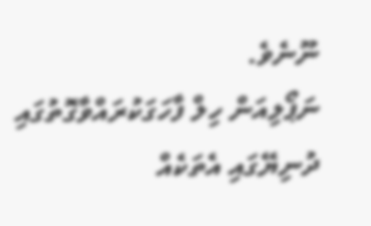ނޫނެވެ.
ނަޕޯލިއަން ހިލް ފާހަގަކުރައްވާގޮތުގައި ދުނިޔޭގައި އެތަކެއް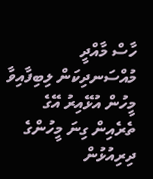ހާސް މާއްދީ މުއްސަނދިކަން ލިބިފާއިވާ މީހުން އުޅޭއިރު އޭގެ ތެރެއިން ގިނަ މީހުންގެ ދިރިއުޅުން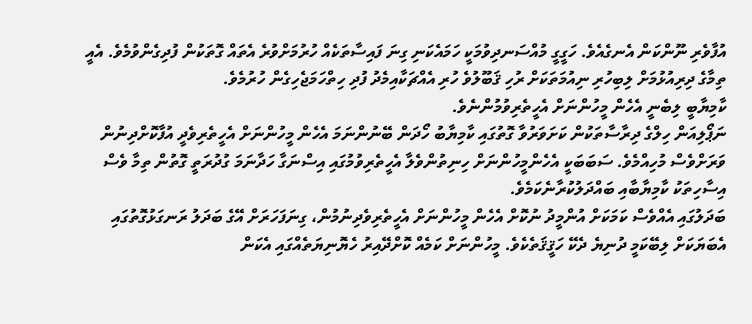އުފާވެރި ނޫންކަން އެނގެއެވެ. ހަގީގީ މުއްސަނދިވުމަކީ ހަމައެކަނި ގިނަ ފައިސާތަކެއް ހުރުމަށްވުރެ އެތައް ގޮތަކުން ފުދިގެންވުމެވެ. އެއީ ތިމާގެ ދިރިއުޅުމަށް ލިބިހުރި ނިއުމަތަކަށް ރުހި ޤަބޫލުވެ ހުރި އެއްޗަކާއިމެދު ފުދި ހިތްހަމަޖެހިގެން ހުރުމެވެ.
ކާމިޔާބީ ލިބެނީ އެހެން މީހުންނަށް އެހީތެރިވުމުންނެވެ.
ނަޕޯލިއަން ހިލްގެ ދިރާސާތަކުން ކަށަވަރުވާ ގޮތުގައި ކާމިޔާބު ހޯދަން ބޭނުންނަމަ އެހެން މީހުންނަށް އެހީތެރިވެދީ އުފާކޮށްދިނުން ވަރަށްވެސް މުހިއްމެވެ. ސަބަބަކީ އެހެންމީހުންނަށް ހިނިތުންވެލާ އެހީތެރިވުމުގައި އިސްނަގާ ހަދާނަމަ ގުދުރަތީ ގޮތުން ތިމާ ވެސް އިސާހިތަކު ކާމިޔާބާއި ބައްދަލުކުރާނެކަމެވެ.
ބަދަލުގައި އެއްވެސް ކަމަކަށް އުންމީދު ނުކޮށް އެހެން މީހުންނަށް އެހީތެރިވެދިނުމުން، ގިނަފަހަރަށް އޭގެ ބަދަލު ރަނގަޅުގޮތުގައި އެބަޔަކަށް ލިބޭކަމީ ދުނިޔެ ދެކޭ ހަޤީޤަތެކެވެ. މީހުންނަށް ކަމެއް ކޮށްދޭއިރު ހެޔޮނިޔަތެއްގައި އެކަން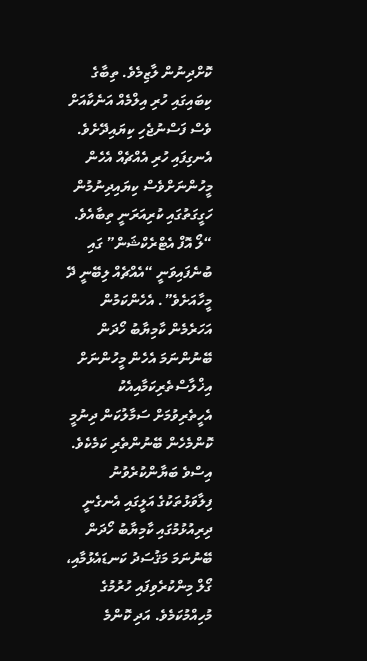ކޮށްދިނުން ލާޒިމެވެ. ތިބާގެ ކިބައިގައި ހުރި އިލްމެއް އަނެކާއަށް ވެސް ފަސްނުޖެހި ކިޔައިދޭށެވެ. އެނގިފައި ހުރި އެއްޗެއް އެހެން މީހުންނަށްވެސް ކިޔައިދިނުމުން ހަގީގަތުގައި ކުރިއަރަނީ ތިބާއެވެ.
“ލޯ އޮފް އެޓްރެކްޝަން” ގައި ބުނެފައިވަނީ “އެއްޗެއް ލިބޭނީ ދޭ މީހާއަށެވެ”. އެހެންކަމުން އަހަރެމެން ކާމިޔާބު ހޯދަން ބޭނުންނަމަ އެހެން މީހުންނަށް އިޚްލާސްތެރިކަމާއިއެކު އެހީތެރިވުމަށް ސަމާލުކަން ދިނުމީ ކޮންމެހެން ބޭނުންތެރި ކަމެކެވެ.
އިސްވެ ބަޔާންކުރެވުނު ފިލާވަޅުތަކުގެ އަލީގައި އެނގެނީ ދިރިއުޅުމުގައި ކާމިޔާބު ހޯދަން ބޭނުނަމަ މަޤުސަދު ކަނޑައެޅުމާއި، ގޯލް މިންކުރެވިފައި ހުރުމުގެ މުހިއްމުކަމެވެ. އަދި ކޮންމެ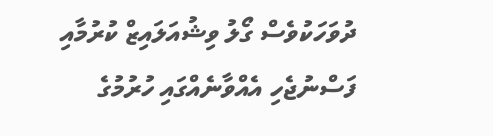ދުވަހަކުވެސް ގޯލު ވިޝުއަލައިޒް ކުރުމާއި ފަސްނުޖެހި އެއްވާނެއްގައި ހުރުމުގެ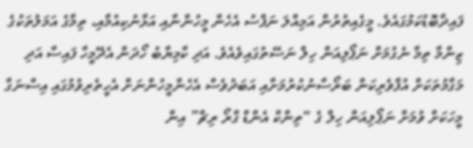ފައިދާބޮޑުކަމުގައެވެ. މީގެއިތުރުން އަމިއްލަ ނަފްސު އެހެން މީހުންނާއި އަޅާނުކިއުމާއި، ތިމާގެ އަމަލުތަކުގެ ޒިންމާ ތިމާ ނެގުމަށް ނަޕޯލިއަން ހިލް ނަސޭތުގައިވެއެވެ. އަދި ކާމިޔާބު ހޯދަން އެދޭމީހާ ފައިސާ އަދި މަގާމުތަކަށް އުފާވެރިކަން ބަރޯސާނުކުރުމަށާއި އަބަދުވެސް އެހެންމީހުންނަށް އެހީތެރިވުމުގައި އިސްނަގާ މީހަކަށް ވުމަށް ނަޕޯލިއަން ހިލް ގެ “ތިންކް އެންޑް ގްރޯ ރިޗް” އިން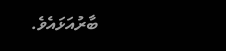ބާރުއަޅައެވެ.